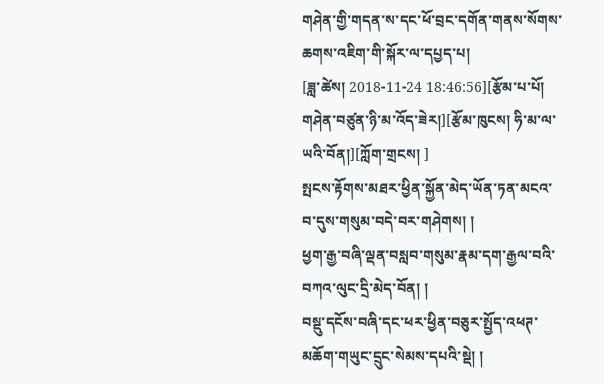གཤེན་གྱི་གདན་ས་དང་ཕོ་བྲང་དགོན་གནས་སོགས་ཆགས་འཇིག་གི་སྐོར་ལ་དཔྱད་པ།
[ཟླ་ཚེས། 2018-11-24 18:46:56][རྩོམ་པ་པོ། གཤེན་བཙུན་ཉི་མ་འོད་ཟེར།][རྩོམ་ཁུངས། ཧི་མ་ལ་ཡའི་བོན།][ཀློག་གྲངས། ]
སྤངས་རྟོགས་མཐར་ཕྱིན་སྐྱོན་མེད་ཡོན་ཏན་མངའ་བ་དུས་གསུམ་བདེ་བར་གཤེགས། །
ཕྱག་རྒྱ་བཞི་ལྡན་བསླབ་གསུམ་རྣམ་དག་རྒྱལ་བའི་བཀའ་ལུང་དྲི་མེད་བོན། །
བསྡུ་དངོས་བཞི་དང་ཕར་ཕྱིན་བཅུར་སྤྱོད་འཕཊ་མཆོག་གཡུང་དྲུང་སེམས་དཔའི་སྡེ། །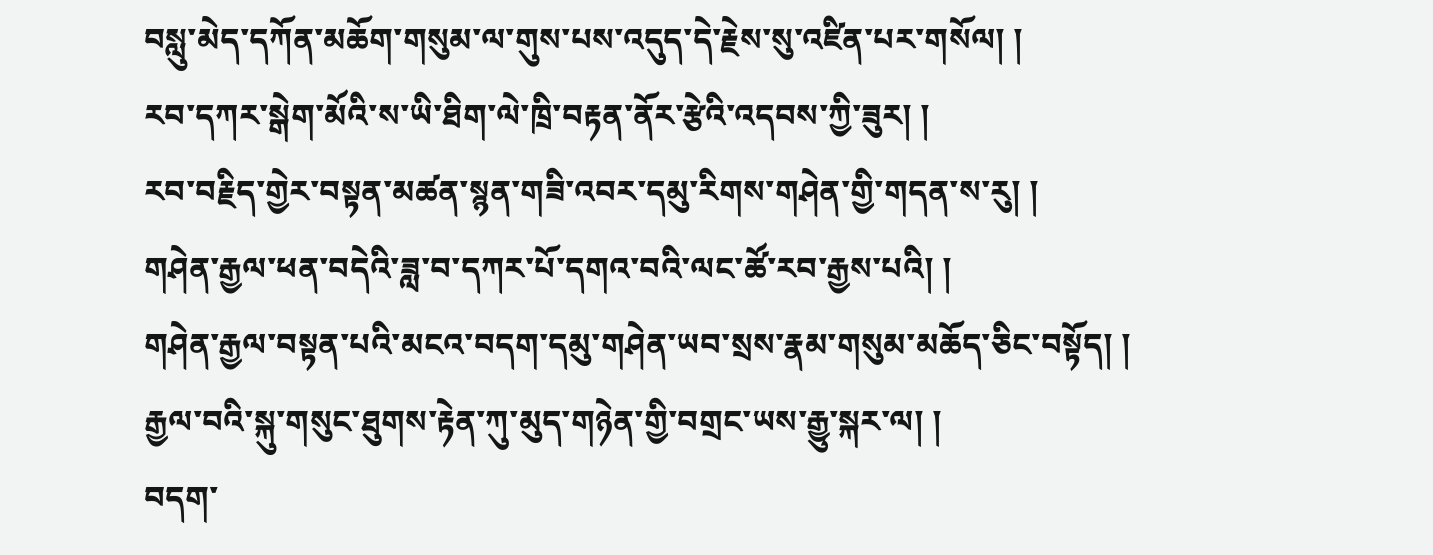བསླུ་མེད་དཀོན་མཆོག་གསུམ་ལ་གུས་པས་འདུད་དེ་རྗེས་སུ་འཛིན་པར་གསོལ། །
རབ་དཀར་སྒེག་མོའི་ས་ཡི་ཐིག་ལེ་ཁྲི་བརྟན་ནོར་རྩེའི་འདབས་ཀྱི་ཟུར། །
རབ་བརྗིད་གྱེར་བསྟན་མཚན་སྙན་གཟི་འབར་དམུ་རིགས་གཤེན་གྱི་གདན་ས་རུ། །
གཤེན་རྒྱལ་ཕན་བདེའི་ཟླ་བ་དཀར་པོ་དགའ་བའི་ལང་ཚོ་རབ་རྒྱས་པའི། །
གཤེན་རྒྱལ་བསྟན་པའི་མངའ་བདག་དམུ་གཤེན་ཡབ་སྲས་རྣམ་གསུམ་མཆོད་ཅིང་བསྟོད། །
རྒྱལ་བའི་སྐུ་གསུང་ཐུགས་རྟེན་ཀུ་མུད་གཉེན་གྱི་བགྲང་ཡས་རྒྱུ་སྐར་ལ། །
བདག་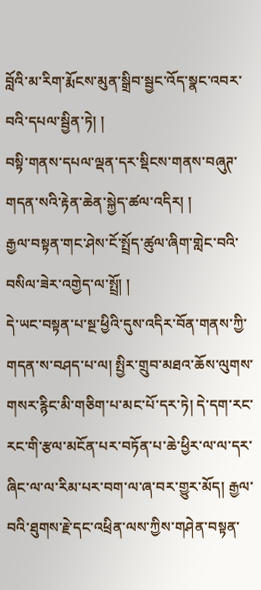བློའི་མ་རིག་རྨོངས་མུན་སྒྲིབ་སྦྱང་འོད་སྣང་འབར་བའི་དཔལ་སྦྱིན་ཏེ། །
བསྟི་གནས་དཔལ་ལྡན་དར་སྡིངས་གནས་བཞུཊ་གདན་སའི་རྟེན་ཆེན་སྐྱེད་ཚལ་འདིར། །
རྒྱལ་བསྟན་གང་ཤེས་ངོ་སྤྲོད་ཚུལ་ཞིག་གླེང་བའི་བསིལ་ཟེར་འགྱེད་ལ་སྤྲོ། །
དེ་ཡང་བསྟན་པ་སྔ་ཕྱིའི་དུས་འདིར་བོན་གནས་ཀྱི་གདན་ས་བཤད་པ་ལ། སྤྱིར་གྲུབ་མཐའ་ཆོས་ལུགས་གསར་རྙིང་མི་གཅིག་པ་མང་པོ་དར་ཏེ། དེ་དག་རང་རང་གི་རྩལ་མངོན་པར་བཏོན་པ་ཆེ་ཕྱིར་ལ་ལ་དར་ཞིང་ལ་ལ་རིམ་པར་བག་ལ་ཞ་བར་གྱུར་མོད། རྒྱལ་བའི་ཐུགས་རྗེ་དང་འཕྲིན་ལས་ཀྱིས་གཤེན་བསྟན་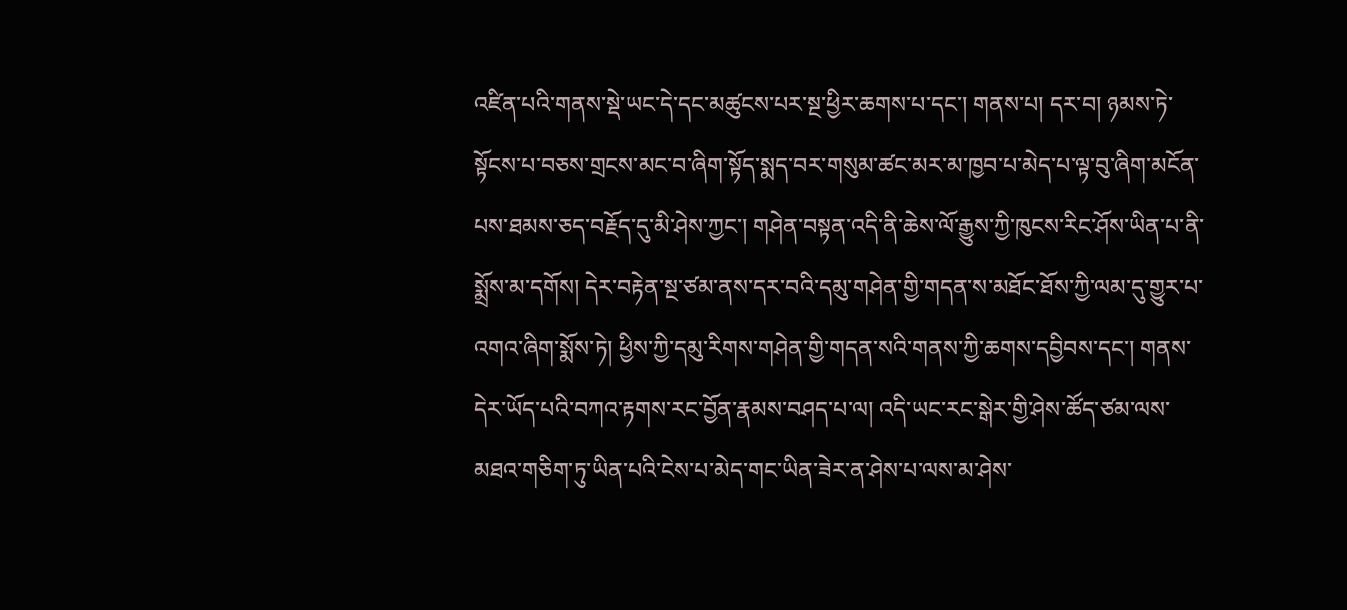འཛིན་པའི་གནས་སྡེ་ཡང་དེ་དང་མཚུངས་པར་སྔ་ཕྱིར་ཆགས་པ་དང་། གནས་པ། དར་བ། ཉམས་ཏེ་སྟོངས་པ་བཅས་གྲངས་མང་བ་ཞིག་སྟོད་སྨད་བར་གསུམ་ཚང་མར་མ་ཁྱབ་པ་མེད་པ་ལྟ་བུ་ཞིག་མངོན་པས་ཐམས་ཅད་བརྗོད་དུ་མི་ཤེས་ཀྱང་། གཤེན་བསྟན་འདི་ནི་ཆེས་ལོ་རྒྱུས་ཀྱི་ཁུངས་རིང་ཤོས་ཡིན་པ་ནི་སྨྲོས་མ་དགོས། དེར་བརྟེན་སྔ་ཙམ་ནས་དར་བའི་དམུ་གཤེན་གྱི་གདན་ས་མཐོང་ཐོས་ཀྱི་ལམ་དུ་གྱུར་པ་འགའ་ཞིག་སྨོས་ཏེ། ཕྱིས་ཀྱི་དམུ་རིགས་གཤེན་གྱི་གདན་སའི་གནས་ཀྱི་ཆགས་དབྱིབས་དང་། གནས་དེར་ཡོད་པའི་བཀའ་རྟགས་རང་བྱོན་རྣམས་བཤད་པ་ལ། འདི་ཡང་རང་སྒེར་གྱི་ཤེས་ཚོད་ཙམ་ལས་མཐའ་གཅིག་ཏུ་ཡིན་པའི་ངེས་པ་མེད་གང་ཡིན་ཟེར་ན་ཤེས་པ་ལས་མ་ཤེས་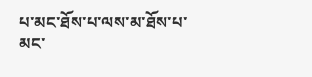པ་མང་ཐོས་པ་ལས་མ་ཐོས་པ་མང་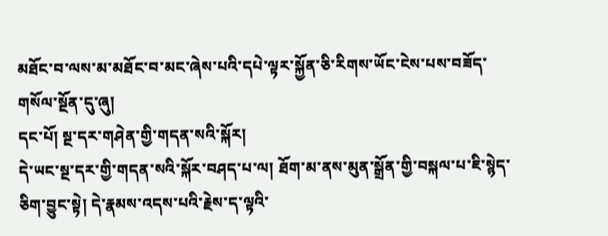མཐོང་བ་ལས་མ་མཐོང་བ་མང་ཞེས་པའི་དཔེ་ལྟར་སྐྱོན་ཅི་རིགས་ཡོང་ངེས་པས་བཟོད་གསོལ་སྔོན་དུ་ཞུ།
དང་པོ། སྔ་དར་གཤེན་གྱི་གདན་སའི་སྐོར།
དེ་ཡང་སྔ་དར་གྱི་གདན་སའི་སྐོར་བཤད་པ་ལ། ཐོག་མ་ནས་མུན་སྒྲོན་གྱི་བསྐལ་པ་ཇི་སྙེད་ཅིག་བྱུང་སྟེ། དེ་རྣམས་འདས་པའི་རྗེས་ད་ལྟའི་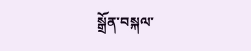སྒྲོན་བསྐལ་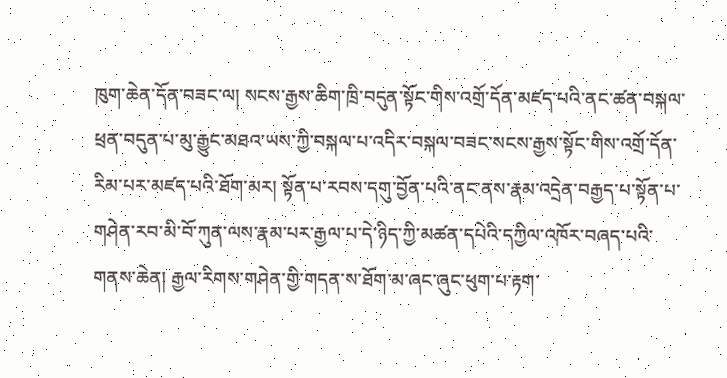ཁུག་ཆེན་དོན་བཟང་ལ། སངས་རྒྱས་ཆིག་ཁྲི་བདུན་སྟོང་གིས་འགྲོ་དོན་མཛད་པའི་ནང་ཚན་བསྐལ་ཕྲན་བདུན་པ་མུ་རྒྱུང་མཐའ་ཡས་ཀྱི་བསྐལ་པ་འདིར་བསྐལ་བཟང་སངས་རྒྱས་སྟོང་གིས་འགྲོ་དོན་རིམ་པར་མཛད་པའི་ཐོག་མར། སྟོན་པ་རབས་དགུ་བྱོན་པའི་ནང་ནས་རྣམ་འདྲེན་བརྒྱད་པ་སྟོན་པ་གཤེན་རབ་མི་བོ་ཀུན་ལས་རྣམ་པར་རྒྱལ་པ་དེ་ཉིད་ཀྱི་མཚན་དཔེའི་དཀྱིལ་འཁོར་བཞད་པའི་གནས་ཆེན། རྒྱལ་རིགས་གཤེན་གྱི་གདན་ས་ཐོག་མ་ཞང་ཞུང་ཕུག་པ་རྟག་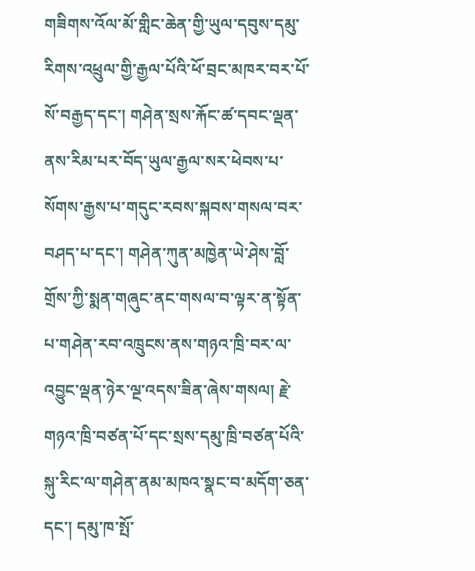གཟིགས་འོལ་མོ་གླིང་ཆེན་གྱི་ཡུལ་དབུས་དམུ་རིགས་འཕྲུལ་གྱི་རྒྱལ་པོའི་ཕོ་བྲང་མཁར་བར་པོ་སོ་བརྒྱད་དང་། གཤེན་སྲས་རྐོང་ཚ་དབང་ལྡན་ནས་རིམ་པར་བོད་ཡུལ་རྒྱལ་སར་ཕེབས་པ་སོགས་རྒྱས་པ་གདུང་རབས་སྐབས་གསལ་བར་བཤད་པ་དང་། གཤེན་ཀུན་མཁྱེན་ཡེ་ཤེས་བློ་གྲོས་ཀྱི་སྨན་གཞུང་ནང་གསལ་བ་ལྟར་ན་སྟོན་པ་གཤེན་རབ་འཁྲུངས་ནས་གཉའ་ཁྲི་བར་ལ་འབྱུང་ལྡན་ཉེར་ལྔ་འདས་ཟིན་ཞེས་གསལ། རྗེ་གཉའ་ཁྲི་བཙན་པོ་དང་སྲས་དམུ་ཁྲི་བཙན་པོའི་སྐུ་རིང་ལ་གཤེན་ནམ་མཁའ་སྣང་བ་མདོག་ཅན་དང་། དམུ་ཁ་སྤོ་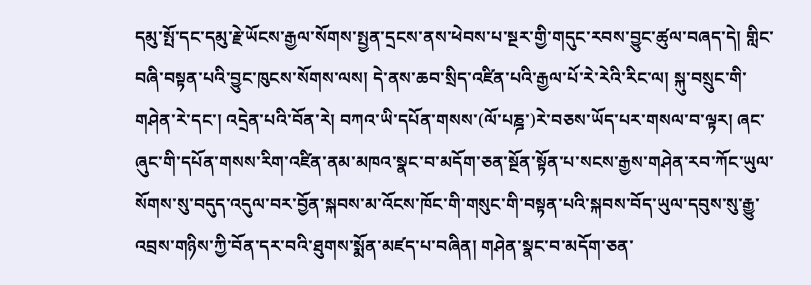དམུ་སྤོ་དང་དམུ་རྗེ་ཡོངས་རྒྱལ་སོགས་སྤྱན་དྲངས་ནས་ཕེབས་པ་སྔར་གྱི་གདུང་རབས་བྱུང་ཚུལ་བཞད་དེ། གླིང་བཞི་བསྟན་པའི་བྱུང་ཁུངས་སོགས་ལས། དེ་ནས་ཆབ་སྲིད་འཛིན་པའི་རྒྱལ་པོ་རེ་རེའི་རིང་ལ། སྐུ་བསྲུང་གི་གཤེན་རེ་དང་། འདྲེན་པའི་བོན་རེ། བཀའ་ཡི་དཔོན་གསས་(ལོ་པཎྜ་)རེ་བཅས་ཡོད་པར་གསལ་བ་ལྟར། ཞང་ཞུང་གི་དཔོན་གསས་རིག་འཛིན་ནམ་མཁའ་སྣང་བ་མདོག་ཅན་སྔོན་སྟོན་པ་སངས་རྒྱས་གཤེན་རབ་ཀོང་ཡུལ་སོགས་སུ་བདུད་འདུལ་བར་བྱོན་སྐབས་མ་འོངས་ཁོང་གི་གསུང་གི་བསྟན་པའི་སྐབས་བོད་ཡུལ་དབུས་སུ་རྒྱུ་འབྲས་གཉིས་ཀྱི་བོན་དར་བའི་ཐུགས་སྨོན་མཛད་པ་བཞིན། གཤེན་སྣང་བ་མདོག་ཅན་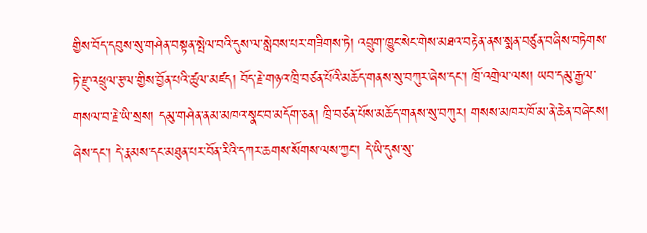གྱིས་བོད་དབུས་སུ་གཤེན་བསྟན་སྤེལ་བའི་དུས་ལ་སླེབས་པར་གཟིགས་ཏེ། འབྲུག་ཁྱུང་སེང་གེས་མཐའ་བརྟེན་ནས་སྨན་བཙུན་བཞིས་བཏེགས་ཏེ་རྫུ་འཕྲུལ་རྩལ་གྱིས་བྱོན་པའི་ཚུལ་མཛད། བོད་རྗེ་གཉའ་ཁྲི་བཙན་པོའི་མཆོད་གནས་སུ་བཀུར་ཞེས་དང་། ཁྲོ་འགྲེལ་ལས། ཡབ་དམུ་རྒྱལ་གསལ་བ་རྗེ་ཡི་སྲས། དམུ་གཤེན་ནམ་མཁའ་སྣང་བ་མདོག་ཅན། ཁྲི་བཙན་པོས་མཆོད་གནས་སུ་བཀུར། གསས་མཁར་ཁོ་མ་ནེ་ཆེན་བཞེངས། ཞེས་དང་། དེ་རྣམས་དང་མཐུན་པར་བོན་རིའི་དཀར་ཆགས་སོགས་ལས་ཀྱང་། དེ་ཡི་དུས་སུ་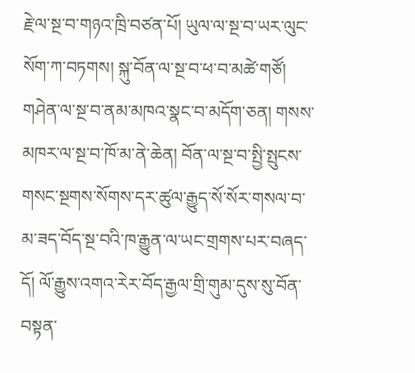རྗེ་ལ་སྔ་བ་གཉའ་ཁྲི་བཙན་པོ། ཡུལ་ལ་སྔ་བ་ཡར་ལུང་སོག་ཀ་བཏགས། སྐུ་བོན་ལ་སྔ་བ་ཕ་བ་མཚེ་གཙོ། གཤེན་ལ་སྔ་བ་ནམ་མཁའ་སྣང་བ་མདོག་ཅན། གསས་མཁར་ལ་སྔ་བ་ཁོ་མ་ནེ་ཆེན། བོན་ལ་སྔ་བ་སྤྱི་སྤུངས་གསང་སྔགས་སོགས་དར་ཚུལ་རྒྱུད་སོ་སོར་གསལ་བ་མ་ཟད་བོད་སྔ་བའི་ཁ་རྒྱུན་ལ་ཡང་གྲགས་པར་བཞད་དོ། ལོ་རྒྱུས་འགའ་རེར་བོད་རྒྱལ་གྲི་གུམ་དུས་སུ་བོན་བསྟན་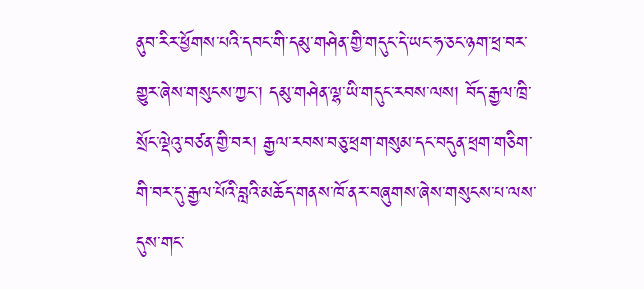ནུབ་རིར་ཕྱོགས་པའི་དབང་གི་དམུ་གཤེན་གྱི་གདུང་དེ་ཡང་ཧ་ཅང་ཉག་ཕྲ་བར་གྱུར་ཞེས་གསུངས་ཀྱང་། དམུ་གཤེན་ལྷ་ཡི་གདུང་རབས་ལས། བོད་རྒྱལ་ཁྲི་སྲོང་ལྡེའུ་བཙན་གྱི་བར། རྒྱལ་རབས་བཅུ་ཕྲག་གསུམ་དང་བདུན་ཕྲག་གཅིག་གི་བར་དུ་རྒྱལ་པོའི་བླའི་མཆོད་གནས་ཁོ་ནར་བཞུགས་ཞེས་གསུངས་པ་ལས་དུས་གང་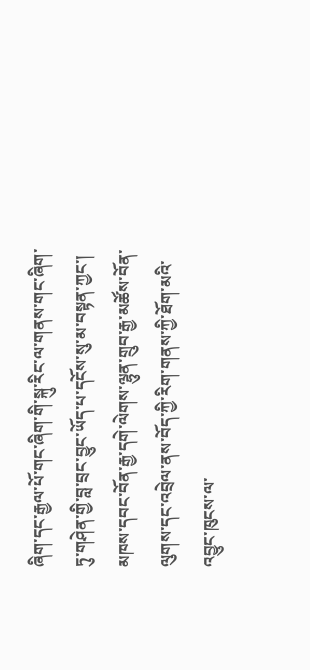ཞིག་དང་རྒྱལ་པོ་གང་ཞིག་གི་སྐུ་རིང་ལ་གནས་གང་ཞིག་ཏུ་གཤེན་གྱི་བླ་བྲང་བྱུང་ཡོད་པ་དངོས་སུ་མ་བསྟན་ཀྱང་། མཁས་དབང་བོན་རྒྱ་དགེ་ལེགས་ལྷུན་གྲུབ་རྒྱ་མཚོས་བོན་ལུགས་དང་འབྲེལ་ནས་བོད་ཀྱི་རིག་གནས་ཀྱི་ཐོག་མའི་འབྱུང་ཁུངས་ལ་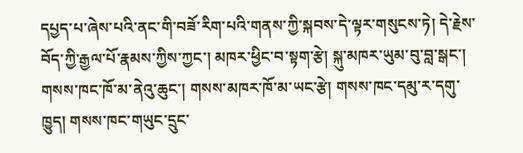དཔྱད་པ་ཞེས་པའི་ནང་གི་བཟོ་རིག་པའི་གནས་ཀྱི་སྐབས་དེ་ལྟར་གསུངས་ཏེ། དེ་རྗེས་བོད་ཀྱི་རྒྱལ་པོ་རྣམས་ཀྱིས་ཀྱང་། མཁར་ཕྱིང་བ་སྟག་རྩེ། སྐུ་མཁར་ཡུམ་བུ་བླ་སྒང་། གསས་ཁང་ཁོ་མ་ནེའུ་ཆུང་། གསས་མཁར་ཁོ་མ་ཡང་རྩེ། གསས་ཁང་དམུ་ར་དགུ་ཁྱུད། གསས་ཁང་གཡུང་དྲུང་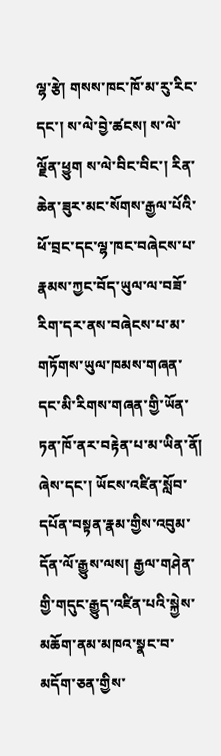ལྷ་རྩེ། གསས་ཁང་ཁོ་མ་རུ་རིང་དང་། ས་ལེ་བྱེ་ཚངས། ས་ལེ་ལྗོན་ཕྱུག ས་ལེ་བིང་བིང་། རིན་ཆེན་ཟུར་མང་སོགས་རྒྱལ་པོའི་ཕོ་བྲང་དང་ལྷ་ཁང་བཞེངས་པ་རྣམས་ཀྱང་བོད་ཡུལ་ལ་བཟོ་རིག་དར་ནས་བཞེངས་པ་མ་གཏོགས་ཡུལ་ཁམས་གཞན་དང་མི་རིགས་གཞན་གྱི་ཡོན་ཏན་ཁོ་ནར་བརྟེན་པ་མ་ཡིན་ནོ། ཞེས་དང་། ཡོངས་འཛིན་སློབ་དཔོན་བསྟན་རྣམ་གྱིས་འབུམ་དོན་ལོ་རྒྱུས་ལས། རྒྱལ་གཤེན་གྱི་གདུང་རྒྱུད་འཛིན་པའི་སྐྱེས་མཆོག་ནམ་མཁའ་སྣང་བ་མདོག་ཅན་གྱིས་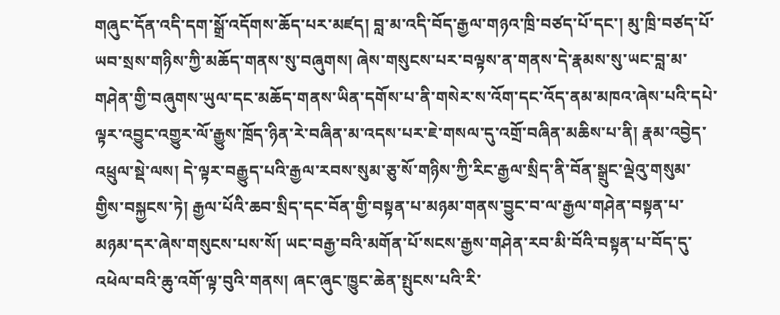གཞུང་དོན་འདི་དག་སྒྲོ་འདོགས་ཆོད་པར་མཛད། བླ་མ་འདི་བོད་རྒྱལ་གཉའ་ཁྲི་བཙད་པོ་དང་། མུ་ཁྲི་བཙད་པོ་ཡབ་སྲས་གཉིས་ཀྱི་མཆོད་གནས་སུ་བཞུགས། ཞེས་གསུངས་པར་བལྟས་ན་གནས་དེ་རྣམས་སུ་ཡང་བླ་མ་གཤེན་གྱི་བཞུགས་ཡུལ་དང་མཆོད་གནས་ཡིན་དགོས་པ་ནི་གསེར་ས་འོག་དང་འོད་ནམ་མཁའ་ཞེས་པའི་དཔེ་ལྟར་འབྱུང་འགྱུར་ལོ་རྒྱུས་ཁྲོད་ཉིན་རེ་བཞིན་མ་འདས་པར་ཇེ་གསལ་དུ་འགྲོ་བཞིན་མཆིས་པ་ནི། རྣམ་འབྱེད་འཕྲུལ་སྡེ་ལས། དེ་ལྟར་བརྒྱུད་པའི་རྒྱལ་རབས་སུམ་ཅུ་སོ་གཉིས་ཀྱི་རིང་རྒྱལ་སྲིད་ནི་བོན་སྒྲུང་ལྡེའུ་གསུམ་གྱིས་བསྐྱངས་ཏེ། རྒྱལ་པོའི་ཆབ་སྲིད་དང་བོན་གྱི་བསྟན་པ་མཉམ་གནས་བྱུང་བ་ལ་རྒྱལ་གཤེན་བསྟན་པ་མཉམ་དར་ཞེས་གསུངས་པས་སོ། ཡང་བརྒྱ་བའི་མགོན་པོ་སངས་རྒྱས་གཤེན་རབ་མི་བོའི་བསྟན་པ་བོད་དུ་འཕེལ་བའི་ཆུ་འགོ་ལྟ་བུའི་གནས། ཞང་ཞུང་ཁྱུང་ཆེན་སྤུངས་པའི་རི་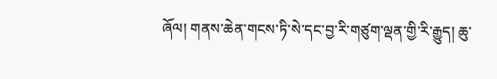ཞོལ། གནས་ཆེན་གངས་ཏི་སེ་དང་བྱ་རི་གཙུག་ལྡན་གྱི་རི་རྒྱུད། ཆུ་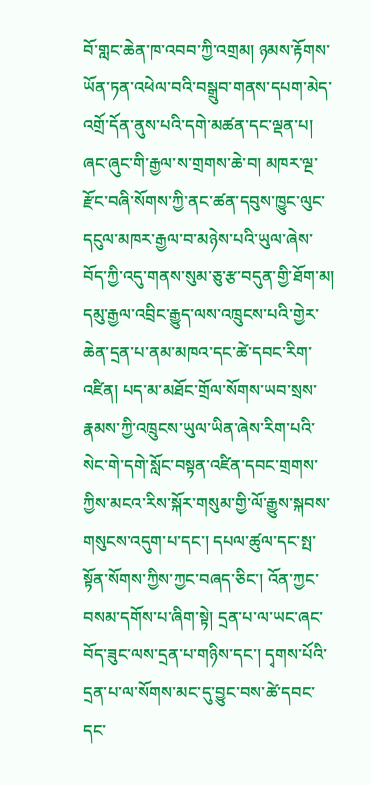བོ་གླང་ཆེན་ཁ་འབབ་ཀྱི་འགྲམ། ཉམས་རྟོགས་ཡོན་ཏན་འཕེལ་བའི་བསྒྲུབ་གནས་དཔག་མེད་འགྲོ་དོན་ནུས་པའི་དགེ་མཚན་དང་ལྡན་པ། ཞང་ཞུང་གི་རྒྱལ་ས་གྲགས་ཆེ་བ། མཁར་ལྔ་རྫོང་བཞི་སོགས་ཀྱི་ནང་ཚན་དབུས་ཁྱུང་ལུང་དངུལ་མཁར་རྒྱལ་བ་མཉེས་པའི་ཡུལ་ཞེས་བོད་ཀྱི་འདུ་གནས་སུམ་ཅུ་རྩ་བདུན་གྱི་ཐོག་མ། དམུ་རྒྱལ་འབྲིང་རྒྱུད་ལས་འཁྲུངས་པའི་གྱེར་ཆེན་དྲན་པ་ནམ་མཁའ་དང་ཚེ་དབང་རིག་འཛིན། པད་མ་མཐོང་གྲོལ་སོགས་ཡབ་སྲས་རྣམས་ཀྱི་འཁྲུངས་ཡུལ་ཡིན་ཞེས་རིག་པའི་སེང་གེ་དགེ་སློང་བསྟན་འཛིན་དབང་གྲགས་ཀྱིས་མངའ་རིས་སྐོར་གསུམ་གྱི་ལོ་རྒྱུས་སྐབས་གསུངས་འདུག་པ་དང་། དཔལ་ཚུལ་དང་སྤ་སྟོན་སོགས་ཀྱིས་ཀྱང་བཞད་ཅིང་། འོན་ཀྱང་བསམ་དགོས་པ་ཞིག་སྟེ། དྲན་པ་ལ་ཡང་ཞང་བོད་ཟུང་ལས་དྲན་པ་གཉིས་དང་། དྭགས་པོའི་དྲན་པ་ལ་སོགས་མང་དུ་བྱུང་བས་ཚེ་དབང་དང་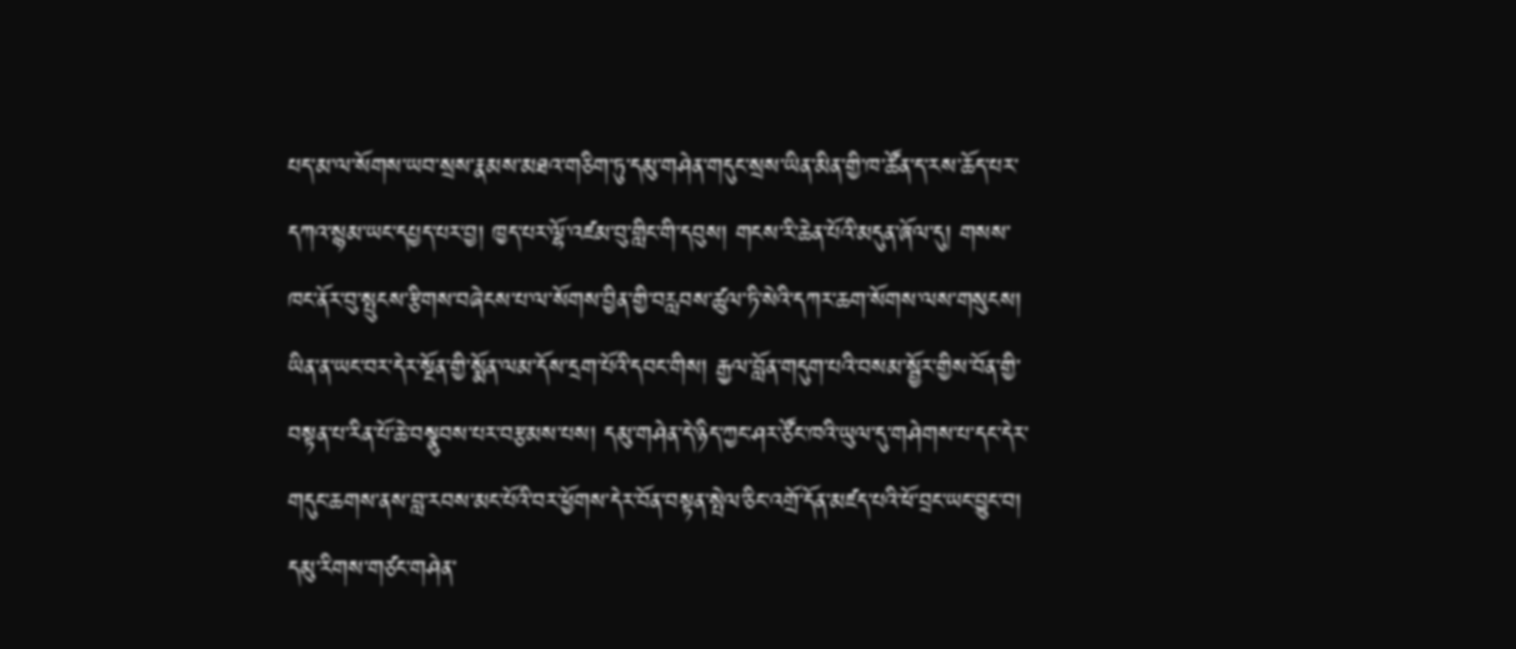པད་མ་ལ་སོགས་ཡབ་སྲས་རྣམས་མཐའ་གཅིག་ཏུ་དམུ་གཤེན་གདུང་སྲས་ཡིན་མིན་གྱི་ཁ་ཚོན་ད་རས་ཆོད་པར་དཀའ་སྙམ་ཡང་དཔྱད་པར་བྱ། ཁྱད་པར་ལྷོ་འཛམ་བུ་གླིང་གི་དབུས། གངས་རི་ཆེན་པོའི་མདུན་ཞོལ་དུ། གསས་ཁང་ནོར་བུ་སྤུངས་རྩིགས་བཞེངས་པ་ལ་སོགས་བྱིན་གྱི་བརླབས་ཚུལ་ཏི་སེའི་དཀར་ཆག་སོགས་ལས་གསུངས། ཡིན་ན་ཡང་བར་དེར་སྔོན་གྱི་སྨོན་ལམ་དོས་དྲག་པོའི་དབང་གིས། རྒྱལ་བློན་གདུག་པའི་བསམ་སྦྱོར་གྱིས་བོན་གྱི་བསྟན་པ་རིན་པོ་ཆེ་བསྣུབས་པར་བརྩམས་པས། དམུ་གཤེན་དེ་ཉིད་ཀྱང་ཤར་ཙོང་ཁའི་ཡུལ་དུ་གཤེགས་པ་དང་དེར་གདུང་ཆགས་ནས་བླ་རབས་མང་པོའི་བར་ཕྱོགས་དེར་བོན་བསྟན་སྤེལ་ཅིང་འགྲོ་དོན་མཛད་པའི་ཕོ་བྲང་ཡང་བྱུང་བ། དམུ་རིགས་གཙང་གཤེན་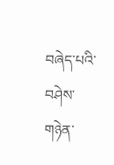བཞེད་པའི་བཤེས་གཉེན་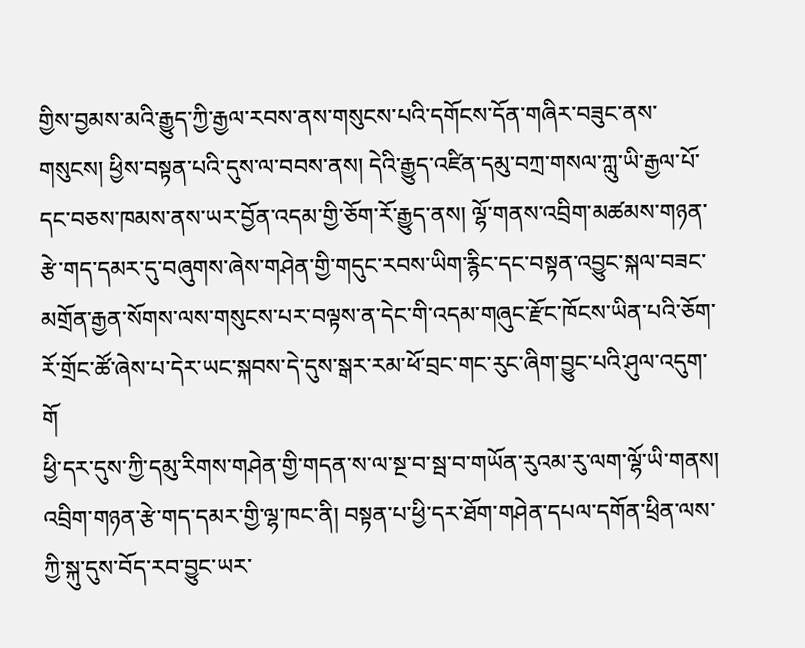གྱིས་བྱམས་མའི་རྒྱུད་ཀྱི་རྒྱལ་རབས་ནས་གསུངས་པའི་དགོངས་དོན་གཞིར་བཟུང་ནས་གསུངས། ཕྱིས་བསྟན་པའི་དུས་ལ་བབས་ནས། དེའི་རྒྱུད་འཛིན་དམུ་བཀྲ་གསལ་ཀླུ་ཡི་རྒྱལ་པོ་དང་བཅས་ཁམས་ནས་ཡར་བྱོན་འདམ་གྱི་ཅོག་རོ་རྒྱུད་ནས། ལྷོ་གནས་འབྲིག་མཚམས་གཉན་རྩེ་གད་དམར་དུ་བཞུགས་ཞེས་གཤེན་གྱི་གདུང་རབས་ཡིག་རྙིང་དང་བསྟན་འབྱུང་སྐལ་བཟང་མགྲོན་རྒྱན་སོགས་ལས་གསུངས་པར་བལྟས་ན་དེང་གི་འདམ་གཞུང་རྫོང་ཁོངས་ཡིན་པའི་ཅོག་རོ་གྲོང་ཚོ་ཞེས་པ་དེར་ཡང་སྐབས་དེ་དུས་སྒར་རམ་ཕོ་བྲང་གང་རུང་ཞིག་བྱུང་པའི་ཤུལ་འདུག་གོ
ཕྱི་དར་དུས་ཀྱི་དམུ་རིགས་གཤེན་གྱི་གདན་ས་ལ་སྔ་བ་སྦ་བ་གཡོན་རུའམ་རུ་ལག་ལྷོ་ཡི་གནས། འབྲིག་གཉན་རྩེ་གད་དམར་གྱི་ལྷ་ཁང་ནི། བསྟན་པ་ཕྱི་དར་ཐོག་གཤེན་དཔལ་དགོན་ཕྲིན་ལས་ཀྱི་སྐུ་དུས་བོད་རབ་བྱུང་ཡར་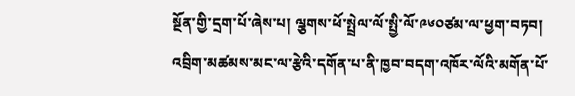སྔོན་གྱི་དྲག་པོ་ཞེས་པ། ལྕགས་ཕོ་སྤྲེལ་ལོ་སྤྱི་ལོ་༩༦༠ཙམ་ལ་ཕྱག་བཏབ། འབྲིག་མཚམས་མང་ལ་རྩེའི་དགོན་པ་ནི་ཁྱབ་བདག་འཁོར་ལོའི་མགོན་པོ་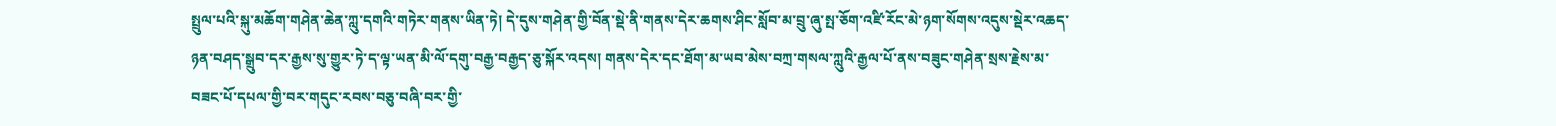སྤྲུལ་པའི་སྐུ་མཆོག་གཤེན་ཆེན་ཀླུ་དགའི་གཏེར་གནས་ཡིན་ཏེ། དེ་དུས་གཤེན་གྱི་བོན་སྡེ་ནི་གནས་དེར་ཆགས་ཤིང་སློབ་མ་བྲུ་ཞུ་སྤ་ཅོག་འཛི་རོང་མེ་ཉག་སོགས་འདུས་སྡེར་འཆད་ཉན་བཤད་སྒྲུབ་དར་རྒྱས་སུ་གྱུར་ཏེ་ད་ལྟ་ཡན་མི་ལོ་དགུ་བརྒྱ་བརྒྱད་ཅུ་སྐོར་འདས། གནས་དེར་དང་ཐོག་མ་ཡབ་མེས་བཀྲ་གསལ་ཀླུའི་རྒྱལ་པོ་ནས་བཟུང་གཤེན་སྲས་རྗེས་མ་བཟང་པོ་དཔལ་གྱི་བར་གདུང་རབས་བཅུ་བཞི་བར་གྱི་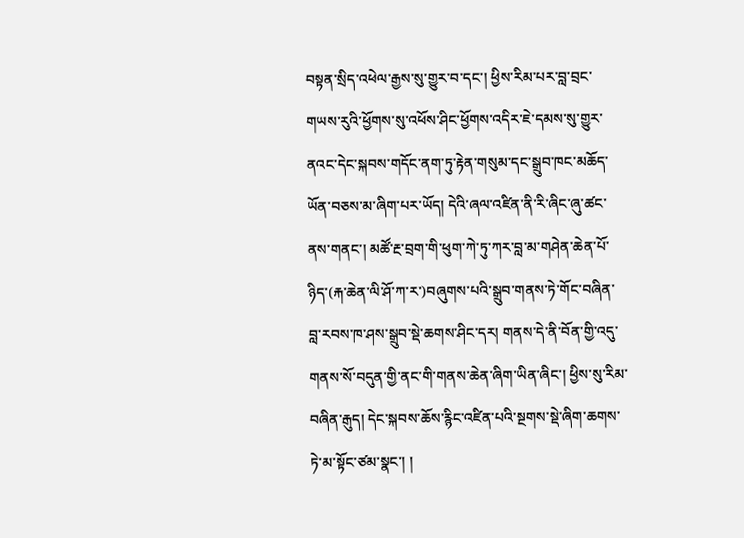བསྟན་སྲིད་འཕེལ་རྒྱས་སུ་གྱུར་བ་དང་། ཕྱིས་རིམ་པར་བླ་བྲང་གཡས་རུའི་ཕྱོགས་སུ་འཕོས་ཤིང་ཕྱོགས་འདིར་ཇེ་དམས་སུ་གྱུར་ནའང་དེང་སྐབས་གདོང་ནག་ཏུ་རྟེན་གསུམ་དང་སྒྲུབ་ཁང་མཆོད་ཡོན་བཅས་མ་ཞིག་པར་ཡོད། དེའི་ཞལ་འཛིན་ནི་རི་ཞིང་ཞུ་ཚང་ནས་གནང་། མཚོ་རྔ་བྲག་གི་ཕུག་ཀེ་ཏུ་ཀར་བླ་མ་གཤེན་ཆེན་པོ་ཉིད་(རྐ་ཆེན་ལི་ཤོ་ཀ་ར་)བཞུགས་པའི་སྒྲུབ་གནས་ཏེ་གོང་བཞིན་བླ་རབས་ཁ་ཤས་སྒྲུབ་སྡེ་ཆགས་ཤིང་དར། གནས་དེ་ནི་བོན་གྱི་འདུ་གནས་སོ་བདུན་གྱི་ནང་གི་གནས་ཆེན་ཞིག་ཡིན་ཞིང་། ཕྱིས་སུ་རིམ་བཞིན་རྒུད། དེང་སྐབས་ཆོས་རྙིང་འཛིན་པའི་སྔགས་སྡེ་ཞིག་ཆགས་ཏེ་མ་སྟོང་ཙམ་སྣང་། །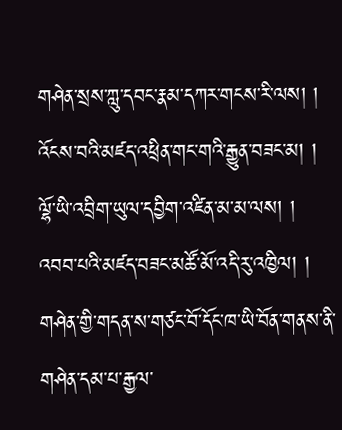གཤེན་སྲས་ཀླུ་དབང་རྣམ་དཀར་གངས་རི་ལས། །
འོངས་བའི་མཛད་འཕྲིན་གང་གའི་རྒྱུན་བཟང་མ། །
ལྷོ་ཡི་འབྲིག་ཡུལ་དབྱིག་འཛིན་མ་མ་ལས། །
འབབ་པའི་མཛད་བཟང་མཚོ་མོ་འདི་རུ་འཁྱིལ། །
གཤེན་གྱི་གདན་ས་གཙང་བོ་དོང་ཁ་ཡི་བོན་གནས་ནི་གཤེན་དམ་པ་རྒྱལ་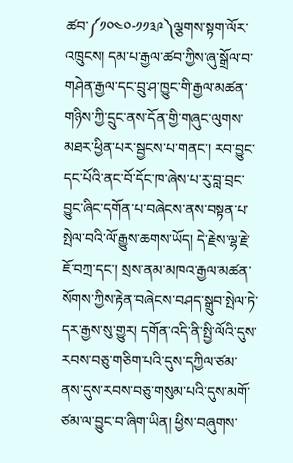ཚབ་༼༡༠༤༠-༡༡༣༩༽ལྕགས་སྟག་ལོར་འཁྲུངས། དམ་པ་རྒྱལ་ཚབ་ཀྱིས་ཞུ་སྒྲོལ་བ་གཤེན་རྒྱལ་དང་བྲུ་ཤ་ཁྱུང་གི་རྒྱལ་མཚན་གཉིས་ཀྱི་དྲུང་ནས་དོན་གྱི་གཞུང་ལུགས་མཐར་ཕྱིན་པར་སྦྱངས་པ་གནང་། རབ་བྱུང་དང་པོའི་ནང་བོ་དོང་ཁ་ཞེས་པ་རུ་བླ་བྲང་བྱུང་ཞིང་དགོན་པ་བཞེངས་ནས་བསྟན་པ་སྤེལ་བའི་ལོ་རྒྱུས་ཆགས་ཡོད། དེ་རྗེས་ལྷ་རྗེ་ཇོ་བཀྲ་དང་། སྲས་ནམ་མཁའ་རྒྱལ་མཚན་སོགས་ཀྱིས་རྟེན་བཞེངས་བཤད་སྒྲུབ་སྤེལ་ཏེ་དར་རྒྱས་སུ་གྱུར། དགོན་འདི་ནི་སྤྱི་ལོའི་དུས་རབས་བཅུ་གཅིག་པའི་དུས་དཀྱིལ་ཙམ་ནས་དུས་རབས་བཅུ་གསུམ་པའི་དུས་མགོ་ཙམ་ལ་བྱུང་བ་ཞིག་ཡིན། ཕྱིས་བཞུགས་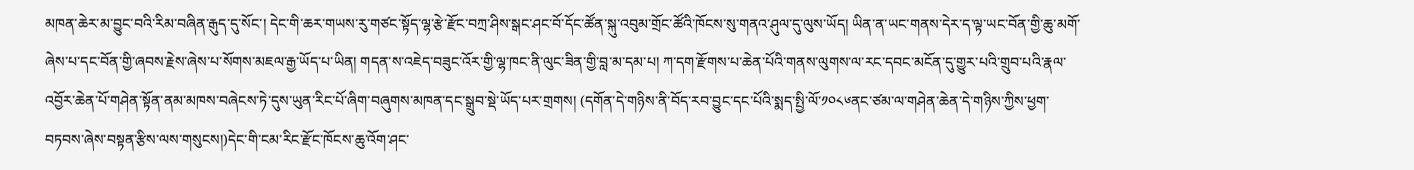མཁན་ཆེར་མ་བྱུང་བའི་རིམ་བཞིན་རྒུད་དུ་སོང་། དེང་གི་ཆར་གཡས་རུ་གཙང་སྟོད་ལྷ་རྩེ་རྫོང་བཀྲ་ཤིས་སྒང་ཤང་བོ་དོང་ཚོན་སྐུ་འབུམ་གྲོང་ཚོའི་ཁོངས་སུ་གནའ་ཤུལ་དུ་ལུས་ཡོད། ཡིན་ན་ཡང་གནས་དེར་ད་ལྟ་ཡང་བོན་གྱི་ཆུ་མགོ་ཞེས་པ་དང་བོན་གྱི་ཞབས་རྗེས་ཞེས་པ་སོགས་མཇལ་རྒྱ་ཡོད་པ་ཡིན། གདན་ས་འཇེད་བཟུང་འོར་གྱི་ལྷ་ཁང་ནི་ལུང་ཟིན་གྱི་བླ་མ་དམ་པ། ཀ་དག་རྫོགས་པ་ཆེན་པོའི་གནས་ལུགས་ལ་རང་དབང་མངོན་དུ་གྱུར་པའི་གྲུབ་པའི་རྣལ་འབྱོར་ཆེན་པོ་གཤེན་སྟོན་ནམ་མཁས་བཞེངས་ཏེ་དུས་ཡུན་རིང་པོ་ཞིག་བཞུགས་མཁན་དང་སྒྲུབ་སྡེ་ཡོད་པར་གྲགས། (དགོན་དེ་གཉིས་ནི་བོད་རབ་བྱུང་དང་པོའི་སྨད་སྤྱི་ལོ་༡༠༨༦ནང་ཙམ་ལ་གཤེན་ཆེན་དེ་གཉིས་ཀྱིས་ཕྱག་བཏབས་ཞེས་བསྟན་རྩིས་ལས་གསུངས།)དེང་གི་ངམ་རིང་རྫོང་ཁོངས་ཆུ་འོག་ཤང་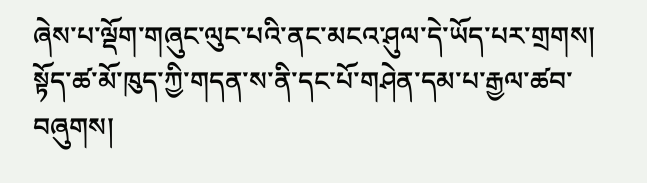ཞེས་པ་ལྡོག་གཞུང་ལུང་པའི་ནང་མངའ་ཤུལ་དེ་ཡོད་པར་གྲགས། སྟོད་ཚ་མོ་ཁུད་ཀྱི་གདན་ས་ནི་དང་པོ་གཤེན་དམ་པ་རྒྱལ་ཚབ་བཞུགས།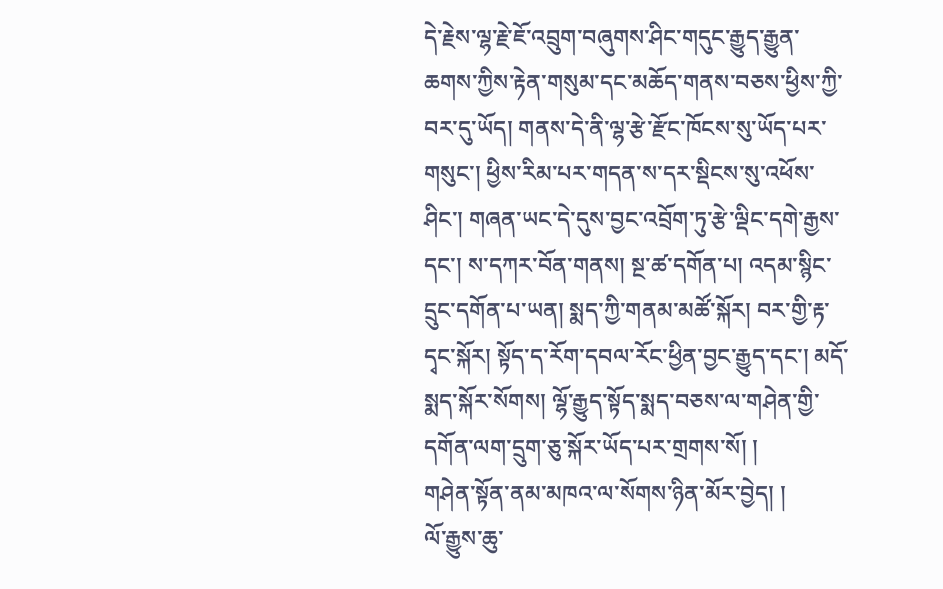དེ་རྗེས་ལྷ་རྗེ་ཇོ་འབྲུག་བཞུགས་ཤིང་གདུང་རྒྱུད་རྒྱུན་ཆགས་ཀྱིས་རྟེན་གསུམ་དང་མཆོད་གནས་བཅས་ཕྱིས་ཀྱི་བར་དུ་ཡོད། གནས་དེ་ནི་ལྷ་རྩེ་རྫོང་ཁོངས་སུ་ཡོད་པར་གསུང་། ཕྱིས་རིམ་པར་གདན་ས་དར་སྡིངས་སུ་འཕོས་ཤིང་། གཞན་ཡང་དེ་དུས་བྱང་འབྲོག་ཏུ་རྩེ་ལྡིང་དགེ་རྒྱས་དང་། ས་དཀར་བོན་གནས། སྔ་ཚ་དགོན་པ། འདམ་སྙིང་དྲུང་དགོན་པ་ཡན། སྨད་ཀྱི་གནམ་མཚོ་སྐོར། བར་གྱི་རྟ་དྭང་སྐོར། སྟོད་ད་རོག་དབལ་རོང་ཕྱིན་བྱང་རྒྱུད་དང་། མདོ་སྨད་སྐོར་སོགས། ལྷོ་རྒྱུད་སྟོད་སྨད་བཅས་ལ་གཤེན་གྱི་དགོན་ལག་དྲུག་ཅུ་སྐོར་ཡོད་པར་གྲགས་སོ། །
གཤེན་སྟོན་ནམ་མཁའ་ལ་སོགས་ཉིན་མོར་བྱེད། །
ལོ་རྒྱུས་ཆུ་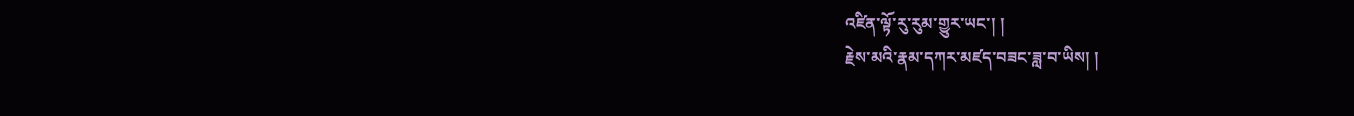འཛིན་ལྟོ་རུ་རུམ་གྱུར་ཡང་། །
རྗེས་མའི་རྣམ་དཀར་མཛད་བཟང་ཟླ་བ་ཡིས། །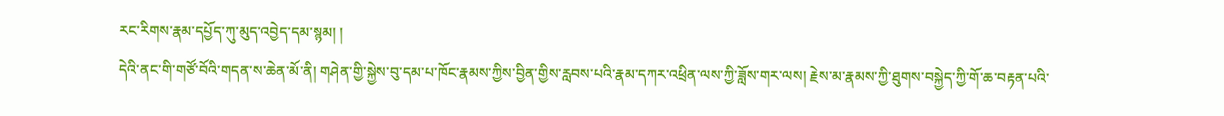རང་རིགས་རྣམ་དཔྱོད་ཀུ་མུད་འབྱེད་དམ་སྙམ། །
དེའི་ནང་གི་གཙོ་བོའི་གདན་ས་ཆེན་མོ་ནི། གཤེན་གྱི་སྐྱེས་བུ་དམ་པ་ཁོང་རྣམས་ཀྱིས་བྱིན་གྱིས་རླབས་པའི་རྣམ་དཀར་འཕྲིན་ལས་ཀྱི་ཟློས་གར་ལས། རྗེས་མ་རྣམས་ཀྱི་ཐུགས་བསྐྱེད་ཀྱི་གོ་ཆ་བརྟན་པའི་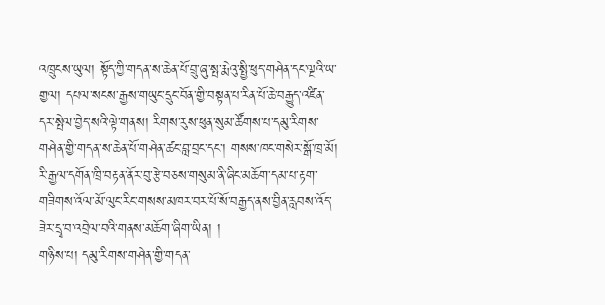འཁྲུངས་ཡུལ། སྟོད་ཀྱི་གདན་ས་ཆེན་པོ་བྲུ་ཞུ་སྤ་རྨེའུ་སྤྱི་ཕུད་གཤེན་དང་ལྔའི་ཡ་གྱལ། དཔལ་སངས་རྒྱས་གཡུང་དྲུང་བོན་གྱི་བསྟན་པ་རིན་པོ་ཆེ་བརྒྱུད་འཛིན་དར་སྤེལ་བྱེད་སའི་ལྟེ་གནས། རིགས་རུས་ཕུན་སུམ་ཚོགས་པ་དམུ་རིགས་གཤེན་གྱི་གདན་ས་ཆེན་པོ་གཤེན་ཚང་བླ་བྲང་དང་། གསས་ཁང་གསེར་སྒོ་ཁྲ་མོ། རི་རྒྱལ་དགོན་ཁྲི་བརྟན་ནོར་བུ་རྩེ་བཅས་གསུམ་ནི་ཞིང་མཆོག་དམ་པ་རྟག་གཟིགས་འོལ་མོ་ལུང་རིང་གསས་མཁར་བར་པོ་སོ་བརྒྱད་ནས་བྱིན་རླབས་འོད་ཟེར་དྲྭ་བ་འབྲེལ་བའི་གནས་མཆོག་ཞིག་ཡིན། །
གཉིས་པ། དམུ་རིགས་གཤེན་གྱི་གདན་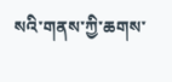སའི་གནས་ཀྱི་ཆགས་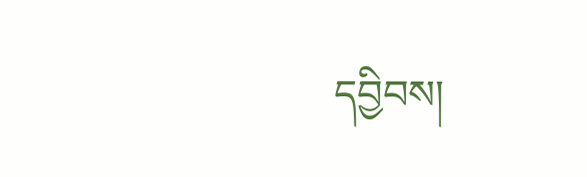དབྱིབས།